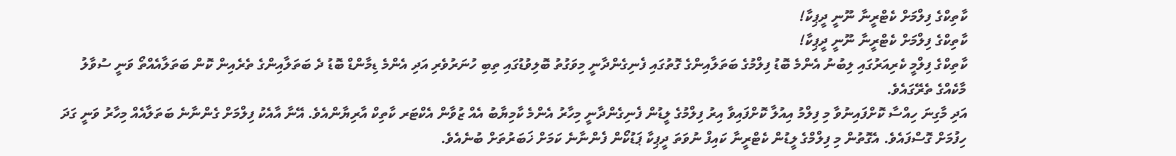ކާތިކްގެ ފިލްމަށް ކެޓްރީނާ ނޫނީ ދީޕިކާ!
ކާތިކްގެ ފިލްމަށް ކެޓްރީނާ ނޫނީ ދީޕިކާ!
ކާތިކްގެ ފިލްމީ ކެރިއަރުގައި ލިބުނު އެންމެ ބޮޑު ފިލްމުގެ ބަތަލާއިންގެ ގޮތުގައި ފެނިގެންދާނީ މިވަގުތު ބޮލިވުޑުގައި ތިބި ހުނަރުވެރި އަދި އެންމެ ޑިމާންޑް ބޮޑު ދެ ބަތަލާއިންގެ ތެރެއިން ކޮން ބަތަލާއެއްތޯ ވަނީ ސުވާލު މާކެއްގެ ތެރޭގައެވެ.
އަދި މާގިނަ ހިއްސާ ކޮށްފައިނުވާ މި ފިލްމު އިއުލާ ކޮށްފައިވާ އިރު ފިލްމުގެ ލީޑުން ފެނިގެންދާނީ މިހާރު އެންމެ ކާމިޔާބު އެއް ޒުވާން އެކްޓަރ ކާތިކް އާރިޔާންއެވެ. އޭނާ އާއެކު ފިލްމަށް ގެންނާނެ ބަތަލާއެއް މިހާރު ވަނީ ގަދަ ހިފުމަށް ގޮސްފައެވެ. އެގޮތުން މި ފިލްމްގެ ލީޑުން ކެޓްރީނާ ކައިފް ނުވަތަ ދީޕިކާ ޕަޑުކޯން ފެންނާނެ ކަމަށް ޚަބަރުތަށް ބުނެއެވެ.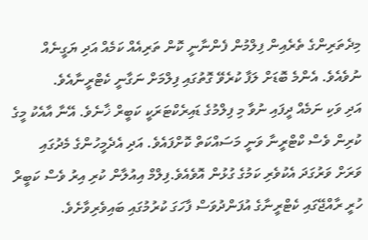މިދެތަރިންގެ ތެރެއިން ފިލްމުން ފެންނާނީ ކޮން ތަރިއެއް ކަމެއް އަދި ޔަގީނެއް ނުވެއެވެ. އެންމެ ބޮޑަށް ލަފާ ކުރެވޭ ގޮތުގައި ފިލްމަށް ނަގާނީ ކެޓްރީނާއެވެ.
އަދި ވަކި ނަމެއް ދީފައި ނުވާ މި ފިލްމުގެ ޑައިރެކްޓަރަކީ ކަބީރް ޚާނެވެ. އޭނާ އާއެކު މީގެ ކުރިން ވެސް ކްޓްރީނާ ވަނީ މަސައްކަތް ކޮށްފައެވެ. އަދި އެދެމީހުންގެ މެދުގައި ވަރަށް ވަރުގަދަ އެކުވެރި ކަމުގެ ގުޅުން އޮވެއެވެ.ފިލްމް އިއުލާން ކުރި އިރު ވެސް ކަބީރް ހުރީ ރާއްޖޭގައި ކެޓްރީނާގެ އުފަންދުވަސް ފާހަގަ ކުރުމުގައި ބައިވެރިވާށެވެ.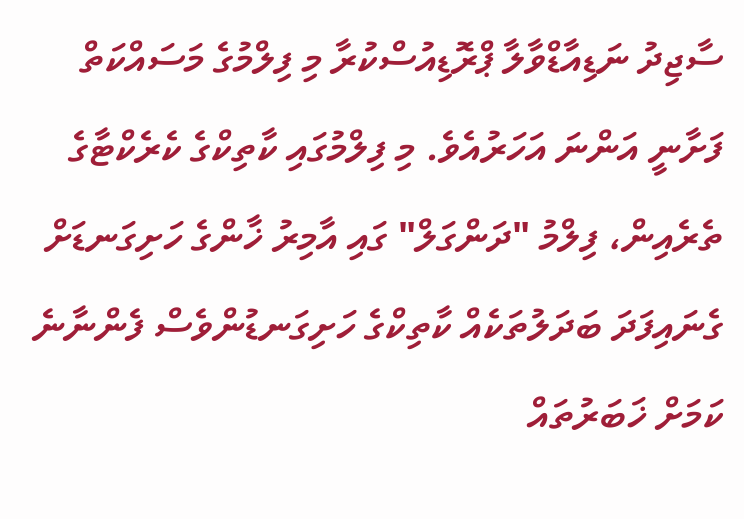ސާޖިދު ނަޑިއާޑްވާލާ ޕްރޮޑިއުސްކުރާ މި ފިލްމުގެ މަސައްކަތް ފަށާނީ އަންނަ އަހަރުއެވެ. މި ފިލްމުގައި ކާތިކްގެ ކެރެކްޓާގެ ތެރެއިން، ފިލްމު "ދަންގަލް" ގައި އާމިރު ޚާންގެ ހަށިގަނޑަށް ގެނައިފަދަ ބަދަލުތަކެއް ކާތިކްގެ ހަށިގަނޑުންވެސް ފެންނާނެ ކަމަށް ޚަބަރުތައް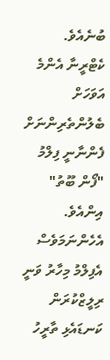ބުނެއެވެ.
ކެޓްރީނާ އެންމެ އަވަހަށް ބެލުންތެރިންނަށް ފެންނާނީ ފިލްމު "ފޯން ބޫތު" އިންއެވެ. އެހެންނަމަވެސް އެފިލްމު މިހާރު ވަނީ ރިލީޒްކުރަން ކަނޑައެޅި ތާރީހު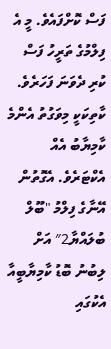ފަސް ކޮށްފައެވެ. މީ އެ ފިލްމުގެ ތަރީހު ފަސް ކުރި ދެވަނަ ފަހަރެވެ.
ކާތިކަކީ މިވަގުތު އެންމެ ކާމިޔާބު އެއް އެކްޓަރެވެ. އެގޮތުން އޭނާގެ ފިލްމު "ބޫލް ބުލައްޔާ2″ އަށް ލިބުނު ބޮޑު ކާމިޔާބީއާ އެކުގައި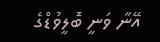އޭނާ ވަނީ ބޮލީވުޑްގެ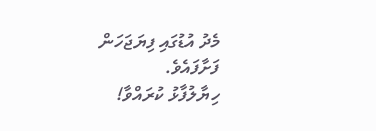މެދު އުޑުގައި ފިޔަޖަހަން ފަށާފައެވެ.
ހިޔާލުފާޅު ކުރައްވާ!